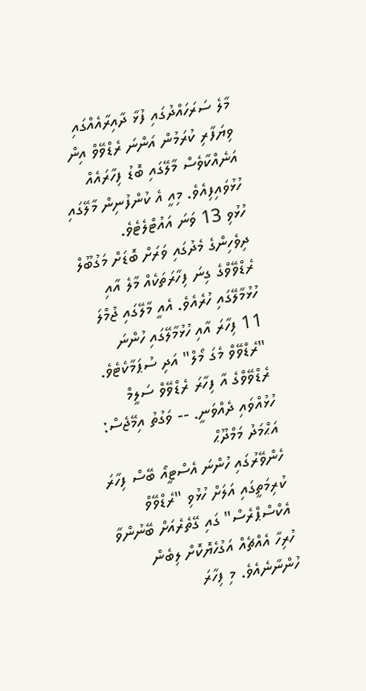މާލެ ސަރަހައްދުގައި ފުޅާ ދާއިރާއެއްގައި ވިޔަފާރި ކުރަމުން އަންނަ ރެޑްވޭވް އިން އަނެއްކާވެސް މާލޭގައި ބޮޑު ފިހާރައެއް ހުޅުވައިފިއެވެ. މިއީ އެ ކުންފުނިން މާލޭގައި ހުޅުވި 13 ވަނަ އައުޓްލެޓެވެ.
ދިވެހިންގެ މެދުގައި ވަރަށް ބޮޑަށް މަގުބޫލް ރެޑްވޭވްގެ ގިނަ ފިހާރަތަކެއް މާލެ އާއި ހުޅުމާލޭގައި ހުރެއެވެ. އެއީ މާލޭގައި ޖުމްލަ 11 ފިހާރަ އާއި ހުޅުމާލޭގައި ހުންނަ "ރެޑްވޭވް މެގަ މޯލް" އަދި ސުޕަމާކެޓެވެ.
ރެޑްވޭވްގެ އާ ފިހާރަ ރެޑްވޭވް ސަލީމް ހުޅުއްވައި ދެއްވަނީ. -- ވަގުތު އިމޭޖެސް: އަޙްމަދު މަމްދޫޙް
ހެންވޭރުގައި ހުންނަ އެސްޓީއޯ ބޭސް ފިހާރަ ކުރިމަތީގައި އަލަށް ހުޅުވި "ރެޑްވޭވް އެކްސްޕްރެސް" ގައި ގޭތެރެއަށް ބޭނުންވާ ހުރިހާ އެއްޗެއް އަގުހެޔޮކޮށް ލިބެން ހުންނާނެއެވެ. މި ފިހާރަ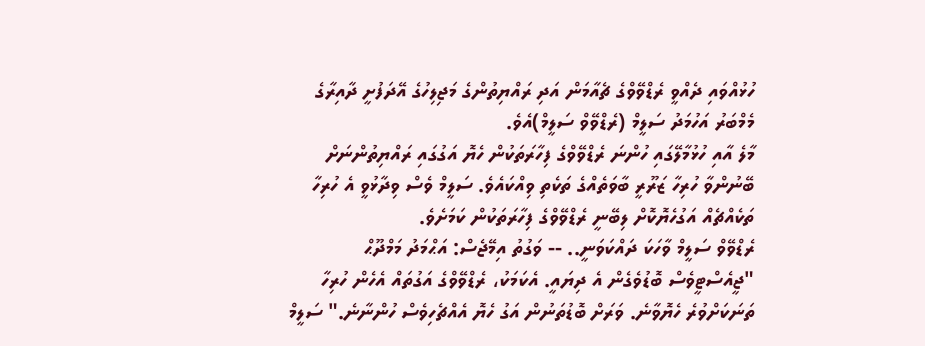ހުޅުއްވައި ދެއްވީ ރެޑްވޭވްގެ ޗެއާމަން އަދި ރައްޔިތުންގެ މަޖިލިހުގެ އޭދަފުށީ ދާއިރާގެ މެމްބަރު އަހުމަދު ސަލީމް (ރެޑްވޭވް ސަލީމް)އެވެ.
މާލެ އާއި ހުޅުމާލޭގައި ހުންނަ ރެޑްވޭވްގެ ފިހާރަތަކުން ހެޔޮ އަގުގައި ރައްޔިތުންނަށް ބޭނުންވާ ހުރިހާ ޒަރޫރީ ބާވަތެއްގެ ތަކެތި ވިއްކައެވެ. ސަލީމް ވެސް ވިދާޅުވީ އެ ހުރިހާ ތަކެއްޗެއް އަގުހެޔޮކޮށް ލިބޭނީ ރެޑްވޭވްގެ ފިހާރަތަކުން ކަމަށެވެ.
ރެޑްވޭވް ސަލީމް ވާހަކަ ދައްކަވަނީ.. -- ވަގުތު އިމޭޖެސް: އަޙްމަދު މަމްދޫޙް
"ޖީއެސްޓީވެސް ބޮޑުވެގެން އެ ދިޔައީ. އެކަމަކު، ރެޑްވޭވްގެ އަގުތައް އެހެން ހުރިހާ ތަނަކަށްވުރެ ހެޔޮވާނެ. ވަރަށް ބޮޑުތަނުން އަގު ހެޔޮ އެއްޗެހިވެސް ހުންނާނެ." ސަލީމް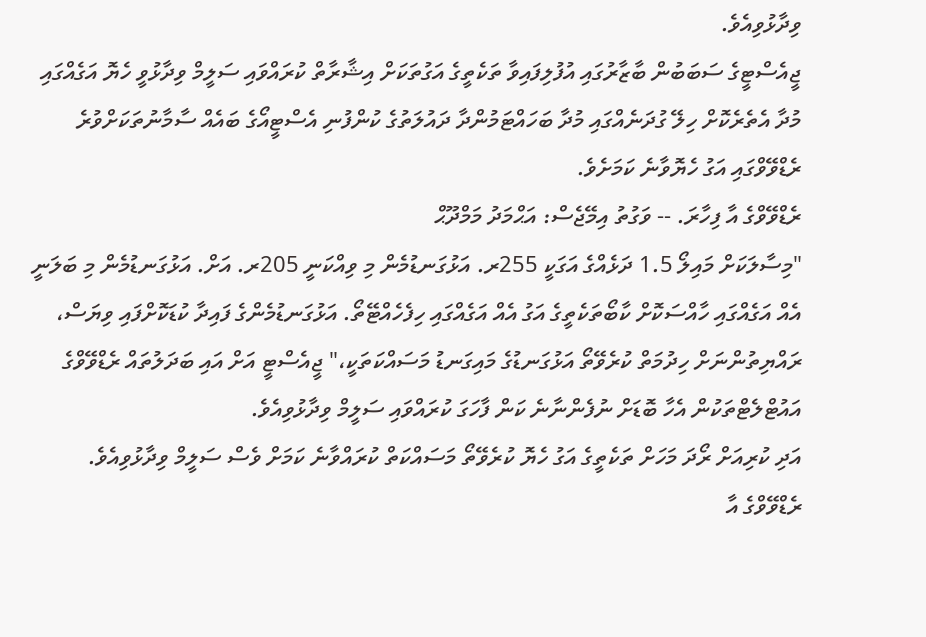ވިދާޅުވިއެވެ.
ޖީއެސްޓީގެ ސަބަބުން ބާޒާރުގައި އުފުލިފައިވާ ތަކެތީގެ އަގުތަކަށް އިޝާރާތް ކުރައްވައި ސަލީމް ވިދާޅުވީ ހެޔޮ އަގެއްގައި މުދާ އެތެރެކޮށް ހިލޭ ގުދަނެއްގައި މުދާ ބަހައްޓަމުންދާ ދައުލަތުގެ ކުންފުނި އެސްޓީއޯގެ ބައެއް ސާމާނުތަކަށްވުރެ ރެޑްވޭވްގައި އަގު ހެޔޮވާނެ ކަމަށެވެ.
ރެޑްވޭވްގެ އާ ފިހާރަ. -- ވަގުތު އިމޭޖެސް: އަޙްމަދު މަމްދޫޙް
"މިސާލަކަށް މައިލޯ 1.5 ދަޅެއްގެ އަގަކީ 255ރ. އަޅުގަނޑުމެން މި ވިއްކަނީ 205ރ. އަށް. އަޅުގަނޑުމެން މި ބަލަނީ އެއް އަގެއްގައި ހާއްސަކޮށް ކާބޯތަކެތީގެ އަގު އެއް އަގެއްގައި ހިފެހެއްޓޭތޯ. އަޅުގަނޑުމެންގެ ފައިދާ ކުޑަކޮށްފައި ވިޔަސް، ރައްޔިތުންނަށް ހިދުމަތް ކުރެވޭތޯ އަޅުގަނޑުގެ މައިގަނޑު މަސައްކަތަކީ،" ޖީއެސްޓީ އަށް އައި ބަދަލުތައް ރެޑްވޭވްގެ އައުޓްލެޓްތަކުން އެހާ ބޮޑަށް ނުފެންނާނެ ކަން ފާހަގަ ކުރައްވައި ސަލީމް ވިދާޅުވިއެވެ.
އަދި ކުރިއަށް ރޯދަ މަހަށް ތަކެތީގެ އަގު ހެޔޮ ކުރެވޭތޯ މަސައްކަތް ކުރައްވާނެ ކަމަށް ވެސް ސަލީމް ވިދާޅުވިއެވެ.
ރެޑްވޭވްގެ އާ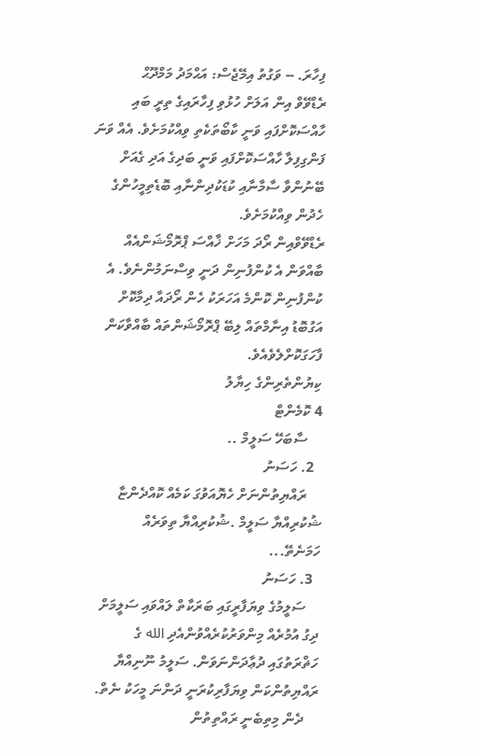ފިހާރަ. -- ވަގުތު އިމޭޖެސް: އަޙްމަދު މަމްދޫޙް
ރެޑްވޭވް އިން އަލަށް ހުޅުވި ފިހާރައިގެ ތިރީ ބައި ހާއްސަކޮށްފައި ވަނީ ކާބޯތަކެތި ވިއްކުމަށެވެ. އެއް ވަނަ ފަންގިފިލާ ހާއްސަކޮށްފައި ވަނީ ބަދިގެ އަދި ގެއަށް ބޭނުންވާ ސާމާނާއި ކުޑަކުދިންނާއި ބޮޑެތިމީހުންގެ ހެދުން ވިއްކުމަށެވެ.
ރެޑްވޭވްއިން ރޯދަ މަހަށް ޚާއްސަ ޕްރޮމޯޝަންއެއް ބާއްވަން އެ ކުންފުނިން ދަނީ ވިސްނަމުންނެވެ. އެ ކުންފުނިން ކޮންމެ އަހަރަކު ހެން ރޯދައާ ދިމާކޮށް އަގުބޮޑު އިނާމްތައް ލިބޭ ޕްރޮމޯޝަންތައް ބާއްވާކަން ފާހަގަކޮށްލެވެއެވެ.
ކިޔުންތެރިންގެ ހިޔާލު
4 ކޮމެންޓް
    ސާބަހޭ ސަލީމް ..
  2. ހަސަނު
    ރައްޔިތުންނަށް ހެޔޮއަވުގަ ކަމެއް ކޮއްދެންޏާ ޝުކުރިއްޔާ ސަލީމް .ޝުކުރިއްޔާ ތިވަރެއް ހަމަނެތޭ...
  3. ހަސަނު
    ސަލީމުގެ ވިޔަފާރީގައި ބަރަކާތް ލައްވައި ސަލީމަށް ދިގު އުމުރެއް މިންވަރުކުރެއްވުންއެދި الله ގެ ހަޡްރަތުގައި ދުޢާދަންނަވަން. ސަލީމު ނޫނިއްޔާ ރައްޔިތުންކަން ވިޔަފާރިކުރަނީ ދަންނަ މީހަކު ނެތް.
    ދެން މިތިބެނީ ރައްތިތުން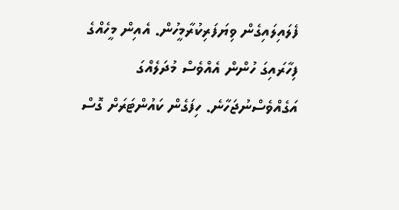ފެލައިލައިގެން ވިޔަފަރިކުރާމީހުން. އެއިން މީހެއްގެ ފިހާރައިގަ ހުންން އެއްވެސް މުދަލެއްގަ އަގެއްވެސްނުޖަހާނެ. ހިފަގެން ކައުންޓަރަށް ގޮސް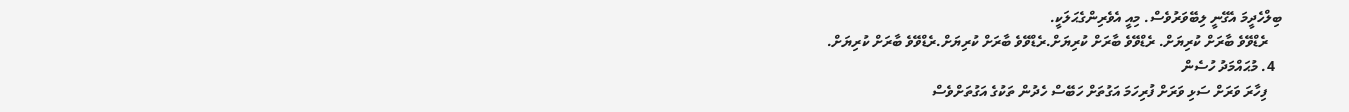ބިލްހެދީމަ އެގޭނީ ލިބޭވަރުވެސް. މިއީ އެވެރިންގެޙަލަކީ.
    ރެޑްވޭވެ ބާރަށް ކުރިޔަށް. ރެޑްވޭވެ ބާރަށް ކުރިޔަށް.ރެޑްވޭވެ ބާރަށް ކުރިޔަށް.ރެޑްވޭވެ ބާރަށް ކުރިޔަށް.
  4. މުޙައްމަދު ހުސެން
    ފިހާރަ ވަރަށް ސަޅި ވަރަށް ފުރިހަމަ އަގުތަށް ހަބޭސް ހެދުން ތަކުގެ އަގުތަށްވެސް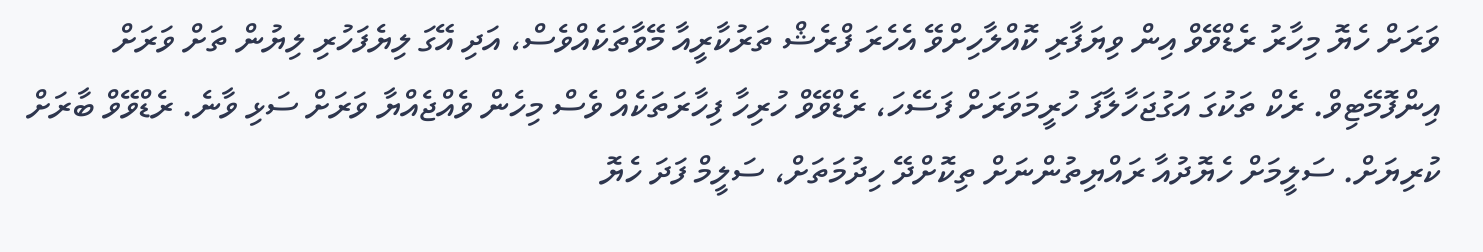ވަރަށް ހެޔޮ މިހާރު ރެޑްވޭވް އިން ވިޔަފާރި ކޮއްލާހިށްވޭ އެހެރަ ފްރެޝް ތަރުކާރީއާ މޭވާތަކެއްވެސް، އަދި އޭގަ ލިޔެފަހުރި ލިޔުން ތަށް ވަރަށް އިންފޮމޭޓިވް. ރެކް ތަކުގަ އަގުޖަހާލާފަ ހުރީމަވަރަށް ފަސޭހަ، ރެޑްވޭވް ހުރިހާ ފިހާރަތަކެއް ވެސް މިހެން ވެއްޖެއްޔާ ވަރަށް ސަޅި ވާނެ. ރެޑްވޭވް ބާރަށް ކުރިޔަށް. ސަލީމަށް ހެޔޮދުއާ ރައްޔިތުންނަށް ތިކޮށްދޭ ހިދުމަތަށް، ސަލީމް ފަދަ ހެޔޮ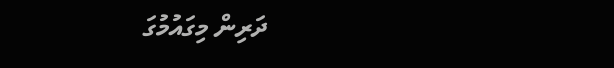ދަރިން މިގައުމުގަ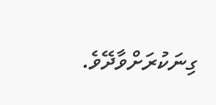ގިނަކުރަށްވާދޭވެ.